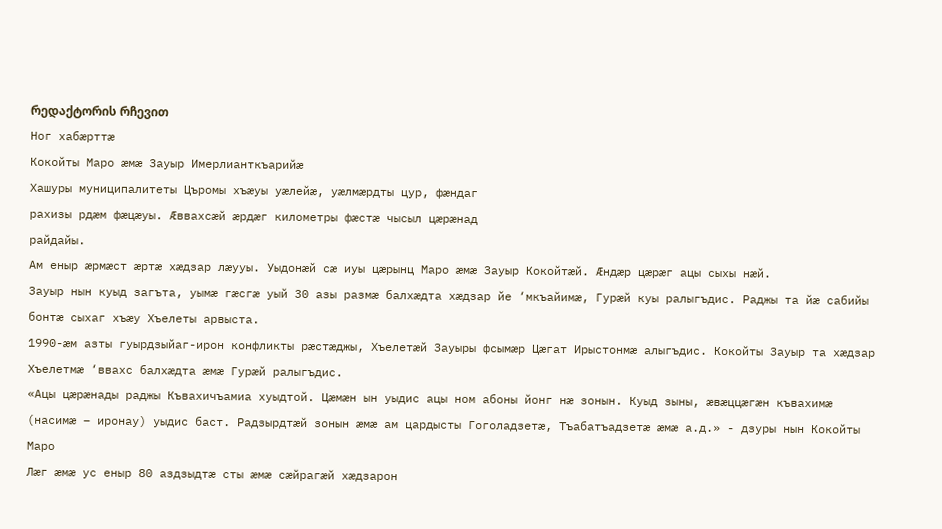რედაქტორის რჩევით
Ног хабæрттæ
Кокойты Маро æмæ Зауыр Имерлианткъарийæ
Хашуры муниципалитеты Църомы хъæуы уæлейæ, уæлмæрдты цур, фæндаг
рахизы рдæм фæцæуы. Æввахсæй æрдæг километры фæстæ чысыл цæрæнад
райдайы.
Ам еныр æрмæст æртæ хæдзар лæууы. Уыдонæй сæ иуы цæрынц Маро æмæ Зауыр Кокойтæй. Æндæр цæрæг ацы сыхы нæй.
Зауыр нын куыд загъта, уымæ гæсгæ уый 30 азы размæ балхæдта хæдзар йе ‘мкъайимæ, Гурæй куы ралыгъдис. Раджы та йæ сабийы бонтæ сыхаг хъæу Хъелеты арвыста.
1990-æм азты гуырдзыйаг-ирон конфликты рæстæджы, Хъелетæй Зауыры фсымæр Цæгат Ирыстонмæ алыгъдис. Кокойты Зауыр та хæдзар Хъелетмæ ‘ввахс балхæдта æмæ Гурæй ралыгъдис.
«Ацы цæрæнады раджы Къвахичъамиа хуыдтой. Цæмæн ын уыдис ацы ном абоны йонг нæ зонын. Куыд зыны, æвæццæгæн къвахимæ (насимæ – иронау) уыдис баст. Радзырдтæй зонын æмæ ам цардысты Гоголадзетæ, Тъабатъадзетæ æмæ а.д.» - дзуры нын Кокойты Маро
Лæг æмæ ус еныр 80 аздзыдтæ сты æмæ сæйрагæй хæдзарон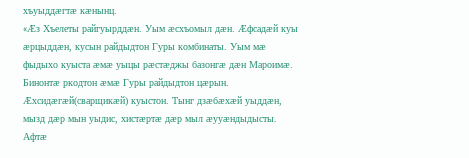хъуыддæгтæ кæнынц.
«Æз Хъелеты райгуырддæн. Уым æсхъомыл дæн. Æфсадæй куы æрцыддæн, кусын райдыдтон Гуры комбинаты. Уым мæ фыдыхо куыста æмæ уыцы рæстæджы базонгæ дæн Мароимæ. Бинонтæ ркодтон æмæ Гуры райдыдтон цæрын. Æхсидæгæй(сварщикæй) куыстон. Тынг дзæбæхæй уыддæн, мызд дæр мын уыдис, хистæртæ дæр мыл æууæндыдысты. Афтæ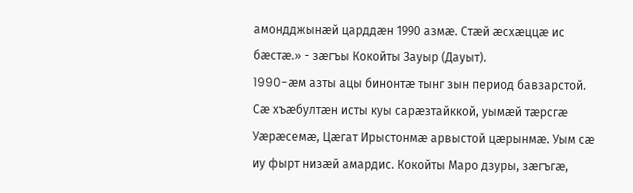амондджынæй царддæн 1990 азмæ. Стæй æсхæццæ ис бæстæ.» - зæгъы Кокойты Зауыр (Дауыт).
1990-æм азты ацы бинонтæ тынг зын период бавзарстой. Сæ хъæбултæн исты куы сарæзтайккой, уымæй тæрсгæ Уæрæсемæ, Цæгат Ирыстонмæ арвыстой цæрынмæ. Уым сæ иу фырт низæй амардис. Кокойты Маро дзуры, зæгъгæ,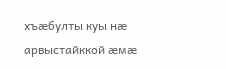хъæбулты куы нæ арвыстайккой æмæ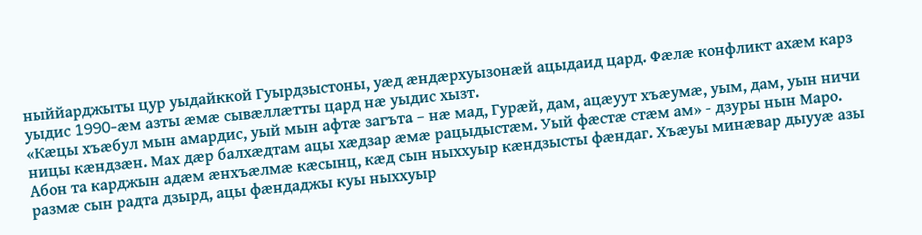ныййарджыты цур уыдайккой Гуырдзыстоны, уæд æндæрхуызонæй ацыдаид цард. Фæлæ конфликт ахæм карз уыдис 1990-æм азты æмæ сывæллæтты цард нæ уыдис хызт.
«Кæцы хъæбул мын амардис, уый мын афтæ загъта – нæ мад, Гурæй, дам, ацæуут хъæумæ, уым, дам, уын ничи ницы кæндзæн. Мах дæр балхæдтам ацы хæдзар æмæ рацыдыстæм. Уый фæстæ стæм ам» - дзуры нын Маро.
Абон та карджын адæм æнхъæлмæ кæсынц, кæд сын ныххуыр кæндзысты фæндаг. Хъæуы минæвар дыууæ азы размæ сын радта дзырд, ацы фæндаджы куы ныххуыр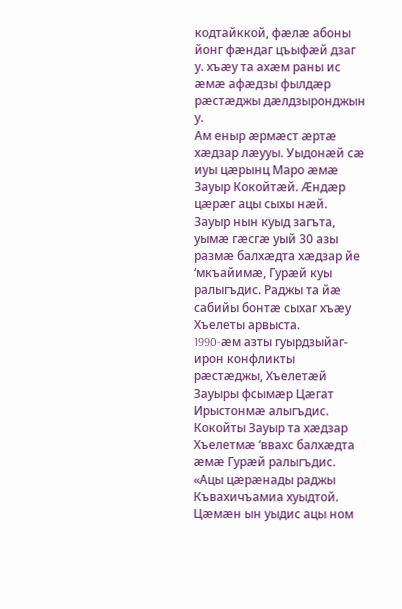кодтайккой, фæлæ абоны йонг фæндаг цъыфæй дзаг у. хъæу та ахæм раны ис æмæ афæдзы фылдæр рæстæджы дæлдзыронджын у.
Ам еныр æрмæст æртæ хæдзар лæууы. Уыдонæй сæ иуы цæрынц Маро æмæ Зауыр Кокойтæй. Æндæр цæрæг ацы сыхы нæй.
Зауыр нын куыд загъта, уымæ гæсгæ уый 30 азы размæ балхæдта хæдзар йе ‘мкъайимæ, Гурæй куы ралыгъдис. Раджы та йæ сабийы бонтæ сыхаг хъæу Хъелеты арвыста.
1990-æм азты гуырдзыйаг-ирон конфликты рæстæджы, Хъелетæй Зауыры фсымæр Цæгат Ирыстонмæ алыгъдис. Кокойты Зауыр та хæдзар Хъелетмæ ‘ввахс балхæдта æмæ Гурæй ралыгъдис.
«Ацы цæрæнады раджы Къвахичъамиа хуыдтой. Цæмæн ын уыдис ацы ном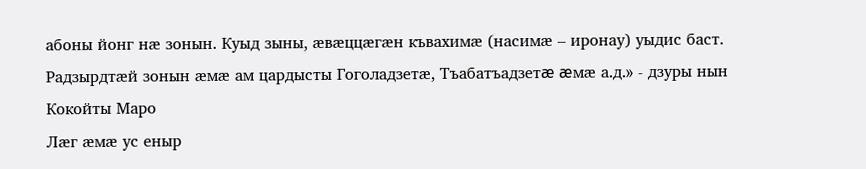абоны йонг нæ зонын. Куыд зыны, æвæццæгæн къвахимæ (насимæ – иронау) уыдис баст. Радзырдтæй зонын æмæ ам цардысты Гоголадзетæ, Тъабатъадзетæ æмæ а.д.» - дзуры нын Кокойты Маро
Лæг æмæ ус еныр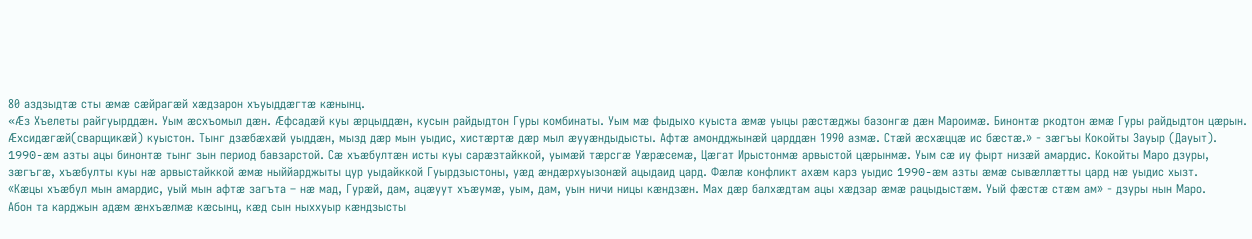80 аздзыдтæ сты æмæ сæйрагæй хæдзарон хъуыддæгтæ кæнынц.
«Æз Хъелеты райгуырддæн. Уым æсхъомыл дæн. Æфсадæй куы æрцыддæн, кусын райдыдтон Гуры комбинаты. Уым мæ фыдыхо куыста æмæ уыцы рæстæджы базонгæ дæн Мароимæ. Бинонтæ ркодтон æмæ Гуры райдыдтон цæрын. Æхсидæгæй(сварщикæй) куыстон. Тынг дзæбæхæй уыддæн, мызд дæр мын уыдис, хистæртæ дæр мыл æууæндыдысты. Афтæ амондджынæй царддæн 1990 азмæ. Стæй æсхæццæ ис бæстæ.» - зæгъы Кокойты Зауыр (Дауыт).
1990-æм азты ацы бинонтæ тынг зын период бавзарстой. Сæ хъæбултæн исты куы сарæзтайккой, уымæй тæрсгæ Уæрæсемæ, Цæгат Ирыстонмæ арвыстой цæрынмæ. Уым сæ иу фырт низæй амардис. Кокойты Маро дзуры, зæгъгæ, хъæбулты куы нæ арвыстайккой æмæ ныййарджыты цур уыдайккой Гуырдзыстоны, уæд æндæрхуызонæй ацыдаид цард. Фæлæ конфликт ахæм карз уыдис 1990-æм азты æмæ сывæллæтты цард нæ уыдис хызт.
«Кæцы хъæбул мын амардис, уый мын афтæ загъта – нæ мад, Гурæй, дам, ацæуут хъæумæ, уым, дам, уын ничи ницы кæндзæн. Мах дæр балхæдтам ацы хæдзар æмæ рацыдыстæм. Уый фæстæ стæм ам» - дзуры нын Маро.
Абон та карджын адæм æнхъæлмæ кæсынц, кæд сын ныххуыр кæндзысты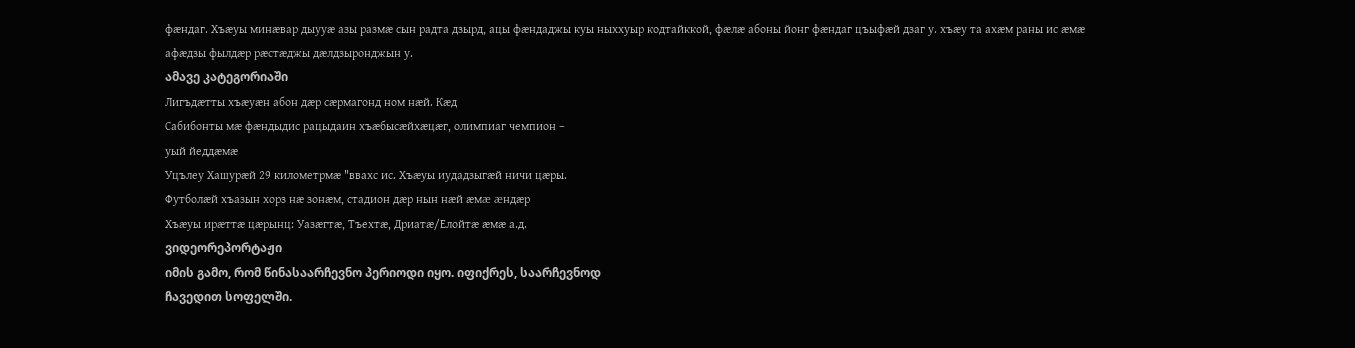фæндаг. Хъæуы минæвар дыууæ азы размæ сын радта дзырд, ацы фæндаджы куы ныххуыр кодтайккой, фæлæ абоны йонг фæндаг цъыфæй дзаг у. хъæу та ахæм раны ис æмæ афæдзы фылдæр рæстæджы дæлдзыронджын у.
ამავე კატეგორიაში
Лигъдæтты хъæуæн абон дæр сæрмагонд ном нæй. Кæд
Сабибонты мæ фæндыдис рацыдаин хъæбысæйхæцæг, олимпиаг чемпион –
уый йеддæмæ
Уцълеу Хашурæй 29 километрмæ "ввахс ис. Хъæуы иудадзыгæй ничи цæры.
Футболæй хъазын хорз нæ зонæм, стадион дæр нын нæй æмæ æндæр
Хъӕуы ирӕттӕ цӕрынц: Уазӕгтӕ, Тъехтӕ, Дриатӕ/Елойтӕ ӕмӕ а.д.
ვიდეორეპორტაჟი
იმის გამო, რომ წინასაარჩევნო პერიოდი იყო. იფიქრეს, საარჩევნოდ
ჩავედით სოფელში.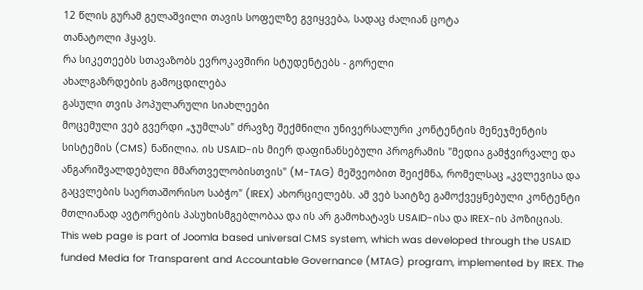12 წლის გურამ გელაშვილი თავის სოფელზე გვიყვება, სადაც ძალიან ცოტა
თანატოლი ჰყავს.
რა სიკეთეებს სთავაზობს ევროკავშირი სტუდენტებს - გორელი
ახალგაზრდების გამოცდილება
გასული თვის პოპულარული სიახლეები
მოცემული ვებ გვერდი „ჯუმლას" ძრავზე შექმნილი უნივერსალური კონტენტის მენეჯმენტის სისტემის (CMS) ნაწილია. ის USAID-ის მიერ დაფინანსებული პროგრამის "მედია გამჭვირვალე და ანგარიშვალდებული მმართველობისთვის" (M-TAG) მეშვეობით შეიქმნა, რომელსაც „კვლევისა და გაცვლების საერთაშორისო საბჭო" (IREX) ახორციელებს. ამ ვებ საიტზე გამოქვეყნებული კონტენტი მთლიანად ავტორების პასუხისმგებლობაა და ის არ გამოხატავს USAID-ისა და IREX-ის პოზიციას.
This web page is part of Joomla based universal CMS system, which was developed through the USAID funded Media for Transparent and Accountable Governance (MTAG) program, implemented by IREX. The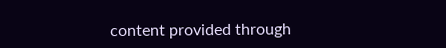content provided through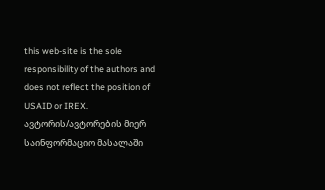this web-site is the sole responsibility of the authors and does not reflect the position of USAID or IREX.
ავტორის/ავტორების მიერ საინფორმაციო მასალაში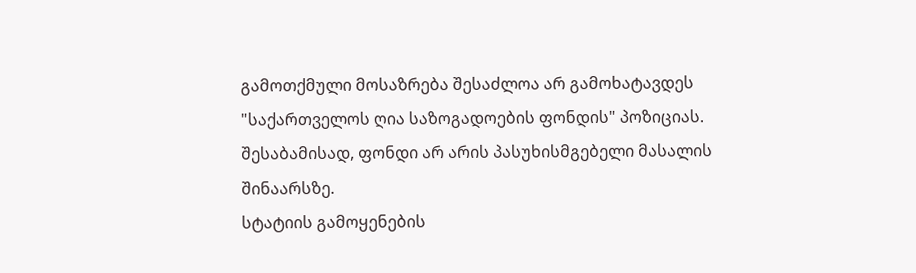გამოთქმული მოსაზრება შესაძლოა არ გამოხატავდეს "საქართველოს ღია საზოგადოების ფონდის" პოზიციას. შესაბამისად, ფონდი არ არის პასუხისმგებელი მასალის შინაარსზე.
სტატიის გამოყენების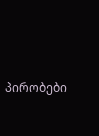პირობები